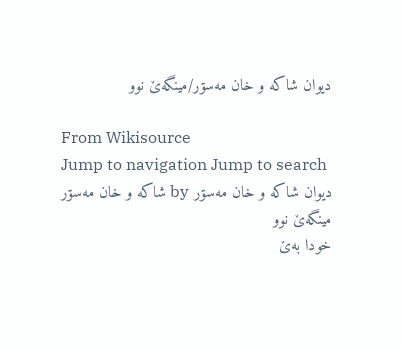دیوان شاکە و خان مەسۊر/مینگەێ نوو

From Wikisource
Jump to navigation Jump to search
دیوان شاکە و خان مەسۊر by شاکە و خان مەسۊر
مینگەێ نوو
خودا بەێ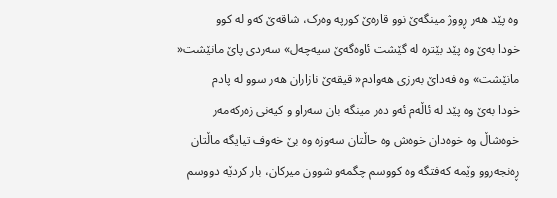وە پێد ھەر ڕووژ مینگەێ نوو قارەێ کورپە وەرک، شاقەێ کەو لە کوو
خودا بەێ وە پێد بێترە لە گێشت ئاوەگەێ سیەچەل» سەردی پاێ مانێشت«
مانێشت» وە فەداێ بەرزی ھەوادم« قیقەێ نازاران ھەر سوو لە پادم
خودا بەێ وە پێد لە ئاڵەم ئەو دەر مینگە بان سەراو و کیەنی زەرکەمەر
خوەشاڵ وە خوەدان خوەش وە حاڵتان سەوزە وە بێ خەوف تیایگە ماڵتان
ڕەنجەروو وێمە کەفتگە وە کووسم چگمەو شوون میرکان، بار کردێە دووسم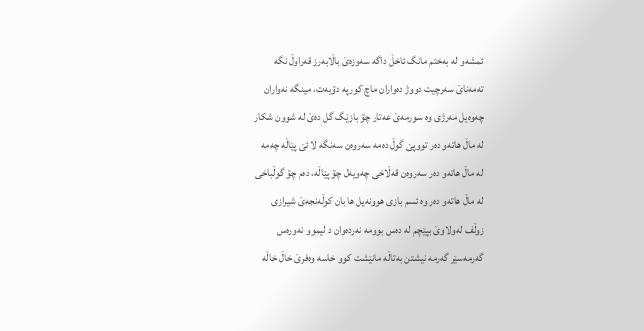ئمشەو لە بەختم مانگ ئاخڵ داگە سەوزەێ باڵابەرز قەراوڵ نگە
تەمەناێ سەرچیت دووژ دەواران ماچ کورپە دۊیەت، مینگە نەواران
چەوەیل مەرژی وە سورمەێ عەتار چۊ بازێگ گل دەێ لە شوون شکار
لە ماڵ ھاتەو دەر تووپێ گوڵ دەمە سەروەن سەنگە لا ئێ پێاڵە چەمە
لە ماڵ ھاتەو دەر سەروەن قەڵاخی چەویەل چۊ پێاڵە، دەم چۊ گوڵباخی
لە ماڵ ھاتەو دەر وە ئسم بازی ھوونەیل ھا بان کوڵەنجەێ شیرازی
زوڵف لەولاوێ بپێچم لە دەس بوومە نەردەوان د لیموو نەورەس
گەرمەسێر گەرمە نیشتن بەتاڵە مانێشت کوو خاسە وەفرێ خاڵ خاڵە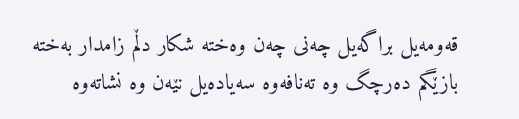قەومەیل براگەیل چەنی چەن وەختە شکار دڵم زامدار بەختە
بازێگم دەرچگ وە تەنافەوە سەیادەیل نێەن وە نشاتەوە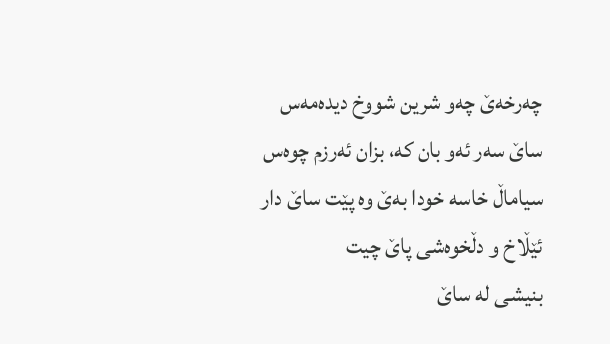چەرخەێ چەو شرین شووخ دیدەمەس ساێ سەر ئەو بان کە، بزان ئەرزم چوەس
سیاماڵ خاسە خودا بەێ وە پێت ساێ دار ئێڵاخ و دڵخوەشی پاێ چیت
بنیشی لە ساێ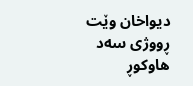دیواخان وێت ڕووژی سەد ھاوکوڕ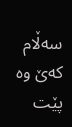سەڵام کەێ وە پێت